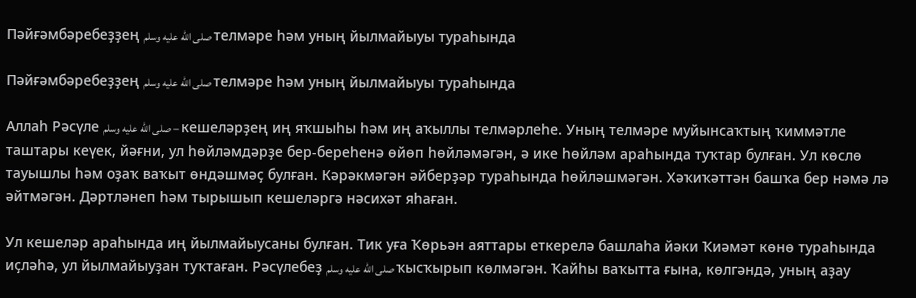Пәйғәмбәребеҙҙең صلى الله عليه وسلم телмәре һәм уның йылмайыуы тураһында

Пәйғәмбәребеҙҙең صلى الله عليه وسلم телмәре һәм уның йылмайыуы тураһында

Аллаһ Рәсүле صلى الله عليه وسلم − кешеләрҙең иң яҡшыһы һәм иң аҡыллы телмәрлеһе. Уның телмәре муйынсаҡтың ҡиммәтле таштары кеүек, йәғни, ул һөйләмдәрҙе бер-береһенә өйөп һөйләмәгән, ә ике һөйләм араһында туҡтар булған. Ул көслө тауышлы һәм оҙаҡ ваҡыт өндәшмәҫ булған. Кәрәкмәгән әйберҙәр тураһында һөйләшмәгән. Хәҡиҡәттән башҡа бер нәмә лә әйтмәгән. Дәртләнеп һәм тырышып кешеләргә нәсихәт яһаған.

Ул кешеләр араһында иң йылмайыусаны булған. Тик уға Ҡөрьән аяттары еткерелә башлаһа йәки Ҡиәмәт көнө тураһында иҫләһә, ул йылмайыуҙан туҡтаған. Рәсүлебеҙ صلى الله عليه وسلم ҡысҡырып көлмәгән. Ҡайһы ваҡытта ғына, көлгәндә, уның аҙау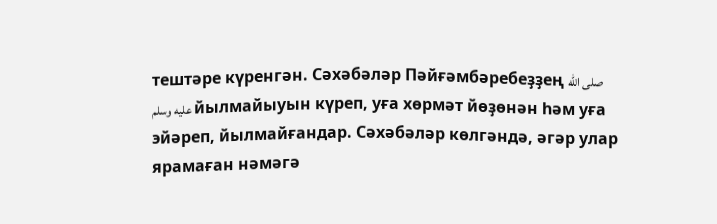тештәре күренгән. Сәхәбәләр Пәйғәмбәребеҙҙең صلى الله عليه وسلم йылмайыуын күреп, уға хөрмәт йөҙөнән һәм уға эйәреп, йылмайғандар. Сәхәбәләр көлгәндә, әгәр улар ярамаған нәмәгә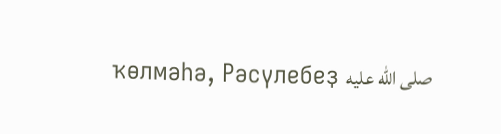ҡөлмәһә, Рәсүлебеҙ صلى الله عليه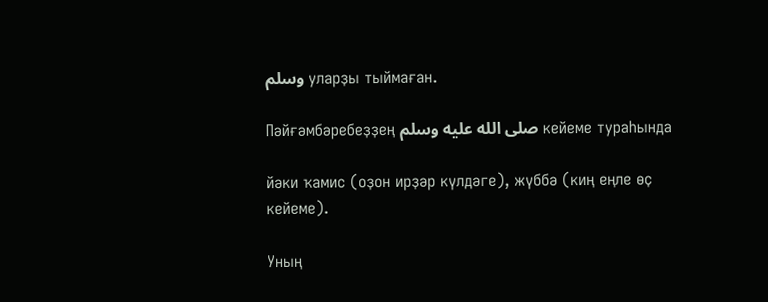وسلم уларҙы тыймаған.

Пәйғәмбәребеҙҙең صلى الله عليه وسلم кейеме тураһында

йәки ҡамис (оҙон ирҙәр күлдәге), жүббә (киң еңле өҫ кейеме).

Уның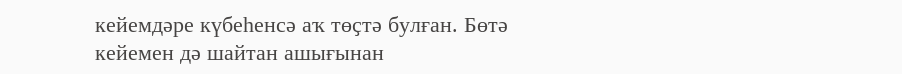кейемдәре күбеһенсә аҡ төҫтә булған. Бөтә кейемен дә шайтан ашығынан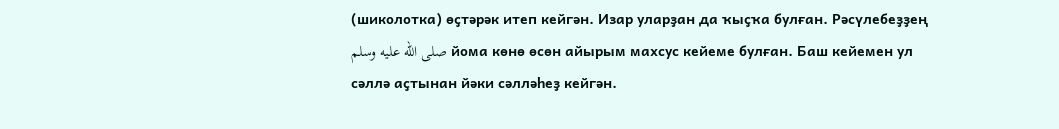(шиколотка) өҫтәрәк итеп кейгән. Изар уларҙан да ҡыҫҡа булған. Рәсүлебеҙҙең صلى الله عليه وسلم йома көнө өсөн айырым махсус кейеме булған. Баш кейемен ул сәллә аҫтынан йәки сәлләһеҙ кейгән.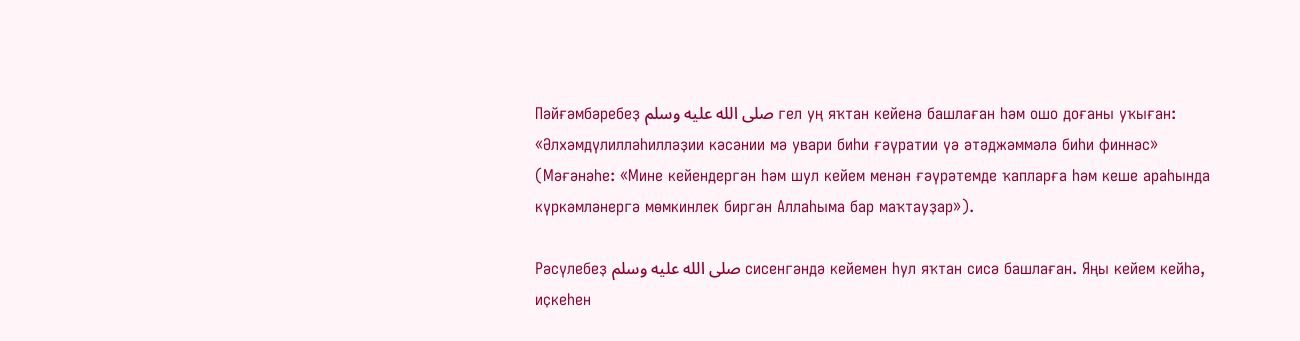Пәйғәмбәребеҙ صلى الله عليه وسلم гел уң яҡтан кейенә башлаған һәм ошо доғаны уҡыған: «Әлхәмдүлилләһилләҙии кәсәнии мә увари биһи ғәүратии үә әтәджәммәлә биһи финнәс» (Мәғәнәһе: «Мине кейендергән һәм шул кейем менән ғәүрәтемде ҡапларға һәм кеше араһында күркәмләнергә мөмкинлек биргән Аллаһыма бар маҡтауҙар»).

Рәсүлебеҙ صلى الله عليه وسلم сисенгәндә кейемен һул яҡтан сисә башлаған. Яңы кейем кейһә, иҫкеһен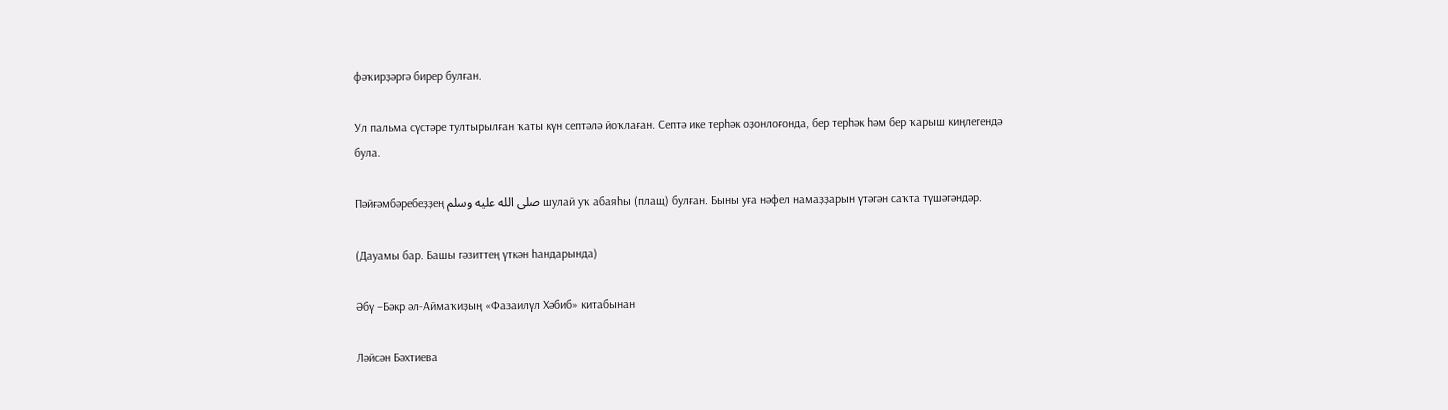фәҡирҙәргә бирер булған.

Ул пальма сүстәре тултырылған ҡаты күн септәлә йоҡлаған. Септә ике терһәк оҙонлоғонда, бер терһәк һәм бер ҡарыш киңлегендә була.

Пәйғәмбәребеҙҙең صلى الله عليه وسلم шулай уҡ абаяһы (плащ) булған. Быны уға нәфел намаҙҙарын үтәгән саҡта түшәгәндәр.

(Дауамы бар. Башы гәзиттең үткән һандарында)

Әбү –Бәкр әл-Аймаҡиҙың «Фазаилүл Хәбиб» китабынан

Ләйсән Бәхтиева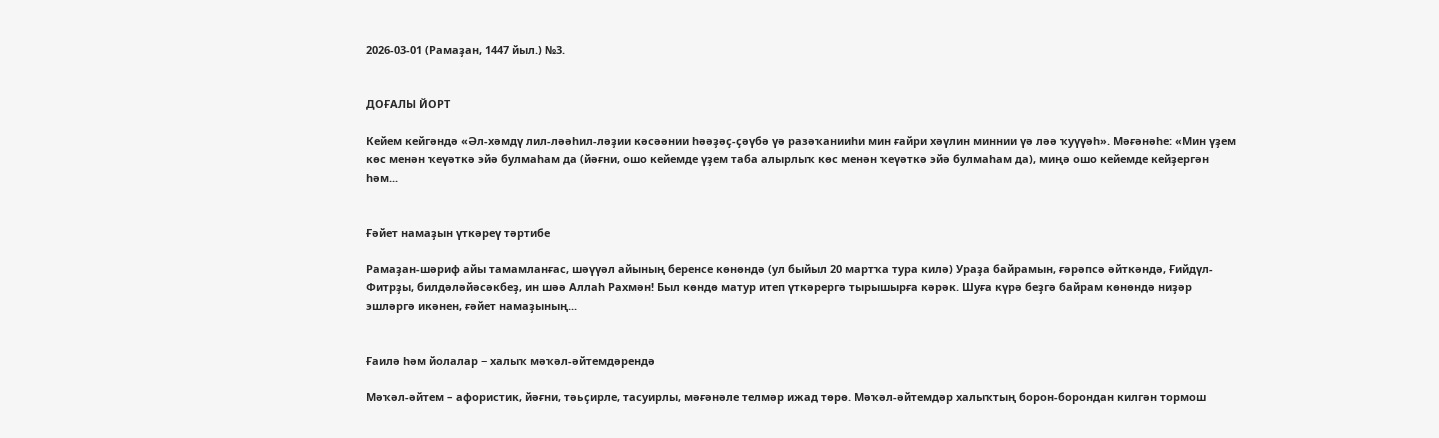2026-03-01 (Рамаҙан, 1447 йыл.) №3.


ДОҒАЛЫ ЙОРТ

Кейем кейгәндә «Әл-хәмдү лил-ләәһил-ләҙии кәсәәнии һәәҙәҫ-ҫәүбә үә разәҡанииһи мин ғайри хәүлин миннии үә ләә ҡуүүәһ». Мәғәнәһе: «Мин үҙем көс менән ҡеүәткә эйә булмаһам да (йәғни, ошо кейемде үҙем таба алырлыҡ көс менән ҡеүәткә эйә булмаһам да), миңә ошо кейемде кейҙергән һәм...


Ғәйет намаҙын үткәреү тәртибе

Рамаҙан-шәриф айы тамамланғас, шәүүәл айының беренсе көнөндә (ул быйыл 20 мартҡа тура килә) Ураҙа байрамын, ғәрәпсә әйткәндә, Ғийдүл-Фитрҙы, билдәләйәсәкбеҙ, ин шәә Аллаһ Рахмән! Был көндө матур итеп үткәрергә тырышырға кәрәк. Шуға күрә беҙгә байрам көнөндә ниҙәр эшләргә икәнен, ғәйет намаҙының...


Ғаилә һәм йолалар − халыҡ мәҡәл-әйтемдәрендә

Мәҡәл-әйтем – афористик, йәғни, тәьҫирле, тасуирлы, мәғәнәле телмәр ижад төрө. Мәҡәл-әйтемдәр халыҡтың борон-борондан килгән тормош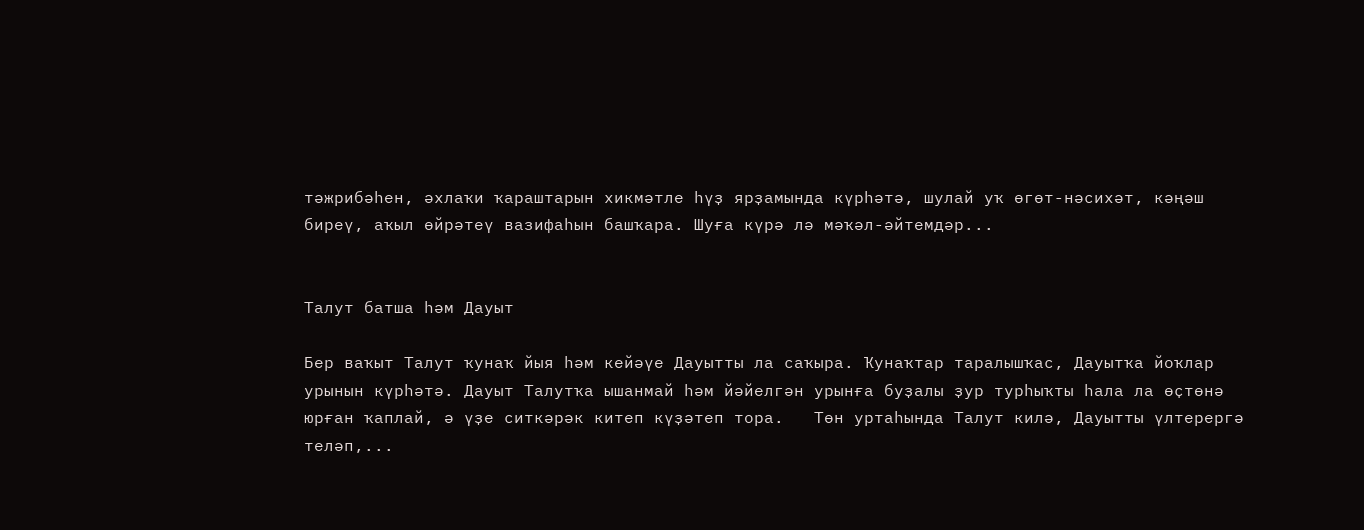тәжрибәһен, әхлаҡи ҡараштарын хикмәтле һүҙ ярҙамында күрһәтә, шулай уҡ өгөт-нәсихәт, кәңәш биреү, аҡыл өйрәтеү вазифаһын башҡара. Шуға күрә лә мәҡәл-әйтемдәр...


Талут батша һәм Дауыт

Бер ваҡыт Талут ҡунаҡ йыя һәм кейәүе Дауытты ла саҡыра. Ҡунаҡтар таралышҡас, Дауытҡа йоҡлар урынын күрһәтә. Дауыт Талутҡа ышанмай һәм йәйелгән урынға буҙалы ҙур турһыҡты һала ла өҫтөнә юрған ҡаплай, ә үҙе ситкәрәк китеп күҙәтеп тора.   Төн уртаһында Талут килә, Дауытты үлтерергә теләп,...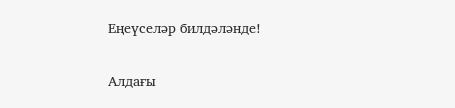Еңеүселәр билдәләнде!

Алдағы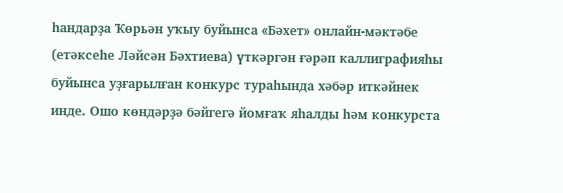һандарҙа Ҡөрьән уҡыу буйынса «Бәхет» онлайн-мәктәбе (етәксеһе Ләйсән Бәхтиева) үткәргән ғәрәп каллиграфияһы буйынса уҙғарылған конкурс тураһында хәбәр иткәйнек инде. Ошо көндәрҙә бәйгегә йомғаҡ яһалды һәм конкурста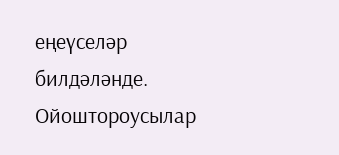еңеүселәр билдәләнде.   Ойоштороусылар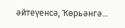әйтеүенсә, Ҡөрьәнгә...